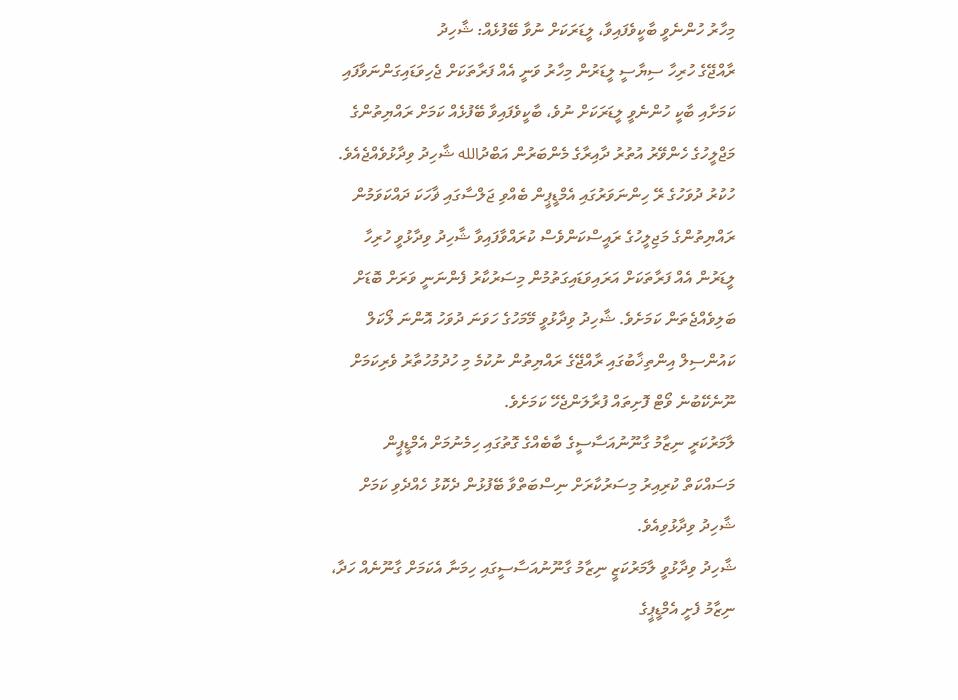މިހާރު ހުންނެވީ ބާކީވެފައިވާ، ލީޑަރަކަށް ނުވާ ބޭފުޅެއް: ޝާހިދު
ރާއްޖޭގެ ހުރިހާ ސިޔާސީ ލީޑަރުން މިހާރު ވަނީ އެއް ފަރާތަކަށް ޖެހިވަޑައިގަންނަވާފައި ކަމަށާއި ބާކީ ހުންނެވީ ލީޑަރަކަށް ނުވެ، ބާކީވެފައިވާ ބޭފުޅެއް ކަމަށް ރައްޔިތުންގެ މަޖްލީހުގެ ހެންވޭރު އުތުރު ދާއިރާގެ މެންބަރުން އަބްދުالله ޝާހިދު ވިދާޅުވެއްޖެއެވެ.
ހުކުރު ދުވަހުގެ ރޭ ހިންނަވަރުގައި އެމްޑީޕީން ބެއްވި ޖަލްސާގައި ޥާހަކަ ދައްކަވަމުން ރައްޔިތުންގެ މަޖިލީހުގެ ރައީސްކަންވެސް ކުރައްވާފައިވާ ޝާހިދު ވިދާޅުވީ ހުރިހާ ލީޑަރުން އެއް ފަރާތަކަށް އަރައިވަޑައިގަތުމުން މިސަރުކާރު ފެންނަނީ ވަރަށް ބޮޑަށް ބަލިވެއްޖެތަން ކަމަށެވެ. ޝާހިދު ވިދާޅުވީ މޭމަހުގެ ހަވަނަ ދުވަހު އޮންނަ ލޯކަލް ކައުންސިލް އިންތިޚާބުގައި ރާއްޖޭގެ ރައްޔިތުން ނުކުމެ މި ހުދުމުހުތާރު ވެރިކަމަށް ނޫނެކޭބުނެ ވޯޓް ފޮށިތައް ފުރާލަންޖެހޭ ކަމަށެވެ.
ލާމަރުކަރީ ނިޒާމު ގާނޫނުއަސާސީގެ ބާބެއްގެ ގޮތުގައި ހިމެނުމަށް އެމްޑީޕީން މަސައްކަތް ކުރިއިރު މިސަރުކާރަށް ނިސްބަތްވާ ބޭފުޅުން ދެކޮޅު ހެއްދެވި ކަމަށް ޝާހިދު ވިދާޅުވިއެވެ.
ޝާހިދު ވިދާޅުވީ ލާމަރުކަޒީ ނިޒާމު ގާނޫނުއަސާސީގައި ހިމަނާ އެކަމަށް ގާނޫނެއް ހަދާ، ނިޒާމު ފެށީ އެމްޑީޕީގެ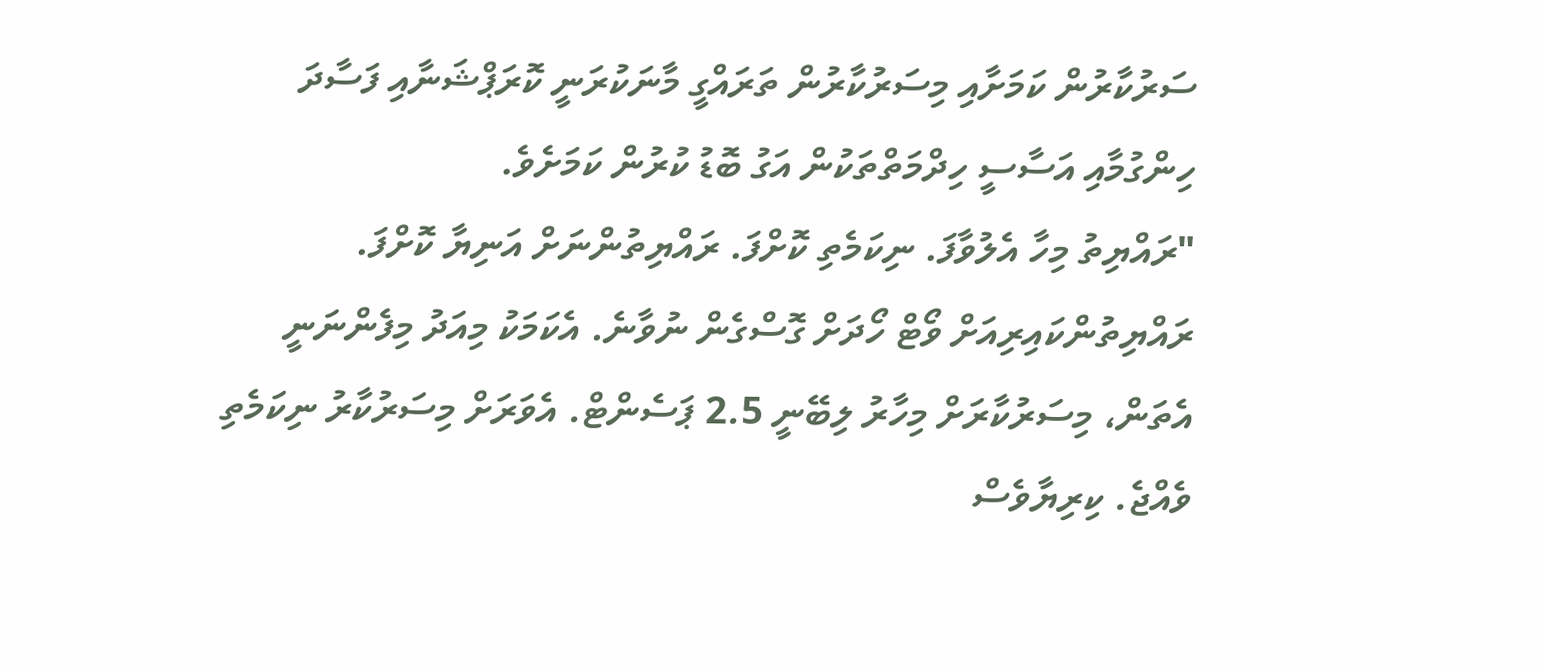ސަރުކާރުން ކަމަށާއި މިސަރުކާރުން ތަރައްގީ މާނަކުރަނީ ކޮރަޕްޝަނާއި ފަސާދަ ހިންގުމާއި އަސާސީ ހިދްމަތްތަކުން އަގު ބޮޑު ކުރުން ކަމަށެވެ.
"ރައްޔިތު މިހާ އެލުވާފަ. ނިކަމެތި ކޮށްފަ. ރައްޔިތުންނަށް އަނިޔާ ކޮށްފަ. ރައްޔިތުންކައިރިއަށް ވޯޓް ހޯދަށް ގޮސްގެން ނުވާނެ. އެކަމަކު މިއަދު މިފެންނަނީ އެތަން، މިސަރުކާރަށް މިހާރު ލިބޭނީ 2.5 ޕަސެންޓް. އެވަރަށް މިސަރުކާރު ނިކަމެތި ވެއްޖެ. ކިރިޔާވެސް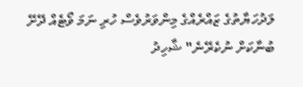ލަދުހަޔާތުގެ ޒައްރެއްގެ މިންވަރުވެސް ހުރި ނަމަ ވޯޓެއް ދޭށޭ ބުނާކަށް ނުކެރޭނެ" ޝާހިދު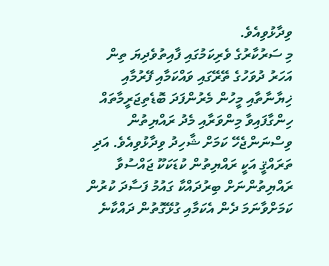ވިދާޅުވިއެވެ.
މި ސަރުކާރުގެ ވެރިކަމުގައި ފާއިތުވެދިޔަ ތިން އަހަރު ދުވަހުގެ ތޭރޭގައި ވައްކަމާއި ފޭރުމާއި ޚިޔާނާތާއި މީހުން މެރުންފަދަ ބޮޑެތިޖަރީމާތައް ހިންގާފައިވާ މިންވަރާއި މެދު ރައްޔިތުން ވިސްނަންޖެހޭ ކަމަށް ޝާހިދު ވިދާޅުވިއެވެ. އަދި ތަރައްޤީ އަކީ ރައްޔިތުން ކުޑަކަކޫ ޖައްސުވާ ރައްޔިތުންނަށް ބިރުދައްކާ ގައުމު ފަސާދަ ކުރުން ކަމަށްވާނަމަ ދެން އެކަމާއި ގުޅޭގޮތުން ދައްކާނެ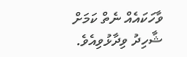ވާހަކައެއް ނެތް ކަމަށް ޝާހިދު ވިދާޅުވިއެވެ.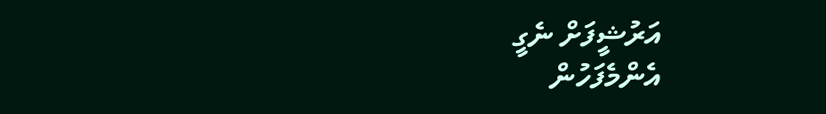އަރުޝީފަށް ނެގީ
އެންމެފަހުން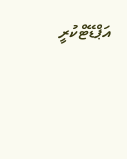އަޕްޑޭޓްކުރީ